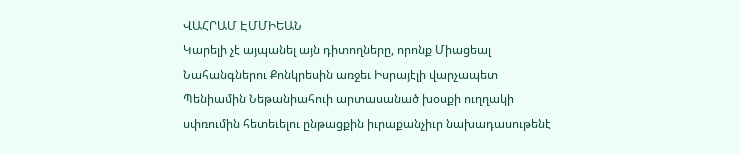ՎԱՀՐԱՄ ԷՄՄԻԵԱՆ
Կարելի չէ այպանել այն դիտողները, որոնք Միացեալ Նահանգներու Քոնկրեսին առջեւ Իսրայէլի վարչապետ Պենիամին Նեթանիահուի արտասանած խօսքի ուղղակի սփռումին հետեւելու ընթացքին իւրաքանչիւր նախադասութենէ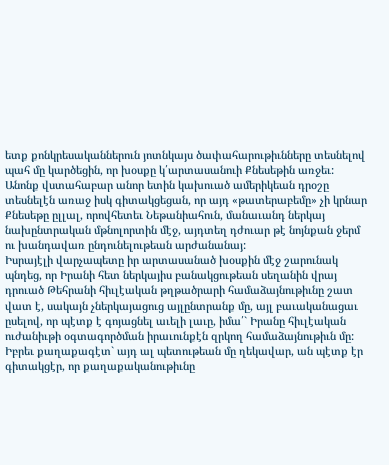ետք քոնկրեսականներուն յոտնկայս ծափահարութիւնները տեսնելով պահ մը կարծեցին, որ խօսքը կ՛արտասանուի Քնեսեթին առջեւ: Անոնք վստահաբար անոր ետին կախուած ամերիկեան դրօշը տեսնելէն առաջ իսկ գիտակցեցան, որ այդ «թատերաբեմը» չի կրնար Քնեսեթը ըլլալ, որովհետեւ Նեթանիահուն, մանաւանդ ներկայ նախընտրական մթնոլորտին մէջ, այդտեղ դժուար թէ նոյնքան ջերմ ու խանդավառ ընդունելութեան արժանանայ:
Իսրայէլի վարչապետը իր արտասանած խօսքին մէջ շարունակ պնդեց, որ Իրանի հետ ներկայիս բանակցութեան սեղանին վրայ դրուած Թեհրանի հիւլէական թղթածրարի համաձայնութիւնը շատ վատ է, սակայն չներկայացուց այլընտրանք մը, այլ բաւականացաւ ըսելով, որ պէտք է գոյացնել աւելի լաւը, իմա՛` Իրանը հիւլէական ուժանիւթի օգտագործման իրաւունքէն զրկող համաձայնութիւն մը: Իբրեւ քաղաքագէտ` այդ ալ պետութեան մը ղեկավար, ան պէտք էր գիտակցէր, որ քաղաքականութիւնը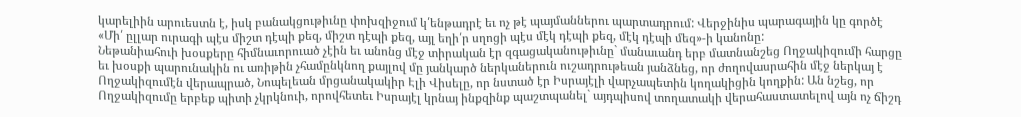կարելիին արուեստն է, իսկ բանակցութիւնը փոխզիջում կ՛ենթադրէ եւ ոչ թէ պայմաններու պարտադրում: Վերջինիս պարագային կը գործէ «Մի՛ ըլլար ուրագի պէս միշտ դէպի քեզ, միշտ դէպի քեզ, այլ եղի՛ր սղոցի պէս մէկ դէպի քեզ, մէկ դէպի մեզ»-ի կանոնը:
Նեթանիահուի խօսքերը հիմնաւորուած չէին եւ անոնց մէջ տիրական էր զգացականութիւնը` մանաւանդ երբ մատնանշեց Ողջակիզումի հարցը եւ խօսքի պարունակին ու առիթին չհամընկնող քայլով մը յանկարծ ներկաներուն ուշադրութեան յանձնեց, որ ժողովասրահին մէջ ներկայ է Ողջակիզումէն վերապրած, Նոպելեան մրցանակակիր Էլի Վիսելը, որ նստած էր Իսրայէլի վարչապետին կողակիցին կողքին: Ան նշեց, որ Ողջակիզումը երբեք պիտի չկրկնուի, որովհետեւ Իսրայէլ կրնայ ինքզինք պաշտպանել` այդպիսով տողատակի վերահաստատելով այն ոչ ճիշդ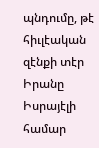պնդումը, թէ հիւլէական զէնքի տէր Իրանը Իսրայէլի համար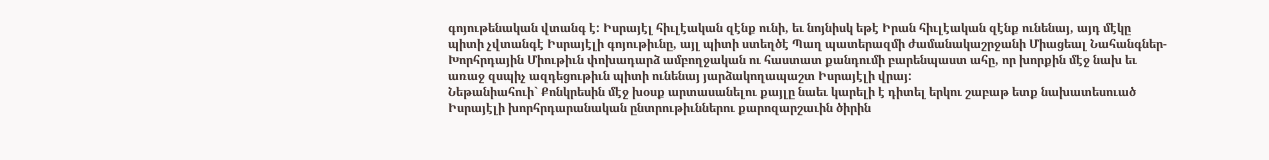գոյութենական վտանգ է: Իսրայէլ հիւլէական զէնք ունի, եւ նոյնիսկ եթէ Իրան հիւլէական զէնք ունենայ, այդ մէկը պիտի չվտանգէ Իսրայէլի գոյութիւնը, այլ պիտի ստեղծէ Պաղ պատերազմի ժամանակաշրջանի Միացեալ Նահանգներ-Խորհրդային Միութիւն փոխադարձ ամբողջական ու հաստատ քանդումի բարենպաստ ահը, որ խորքին մէջ նախ եւ առաջ զսպիչ ազդեցութիւն պիտի ունենայ յարձակողապաշտ Իսրայէլի վրայ:
Նեթանիահուի` Քոնկրեսին մէջ խօսք արտասանելու քայլը նաեւ կարելի է դիտել երկու շաբաթ ետք նախատեսուած Իսրայէլի խորհրդարանական ընտրութիւններու քարոզարշաւին ծիրին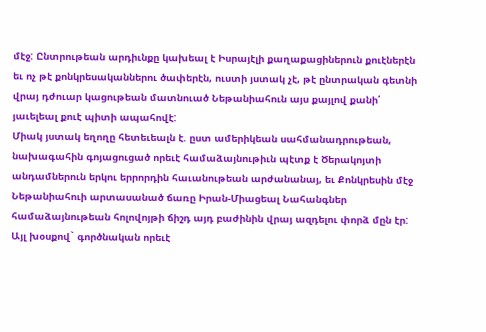մէջ: Ընտրութեան արդիւնքը կախեալ է Իսրայէլի քաղաքացիներուն քուէներէն եւ ոչ թէ քոնկրեսականներու ծափերէն, ուստի յստակ չէ, թէ ընտրական գետնի վրայ դժուար կացութեան մատնուած Նեթանիահուն այս քայլով քանի՛ յաւելեալ քուէ պիտի ապահովէ:
Միակ յստակ եղողը հետեւեալն է. ըստ ամերիկեան սահմանադրութեան, նախագահին գոյացուցած որեւէ համաձայնութիւն պէտք է Ծերակոյտի անդամներուն երկու երրորդին հաւանութեան արժանանայ, եւ Քոնկրեսին մէջ Նեթանիահուի արտասանած ճառը Իրան-Միացեալ Նահանգներ համաձայնութեան հոլովոյթի ճիշդ այդ բաժինին վրայ ազդելու փորձ մըն էր: Այլ խօսքով` գործնական որեւէ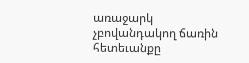առաջարկ չբովանդակող ճառին հետեւանքը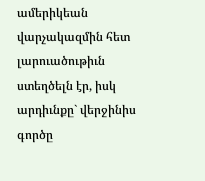ամերիկեան վարչակազմին հետ լարուածութիւն ստեղծելն էր, իսկ արդիւնքը` վերջինիս գործը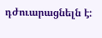դժուարացնելն է: